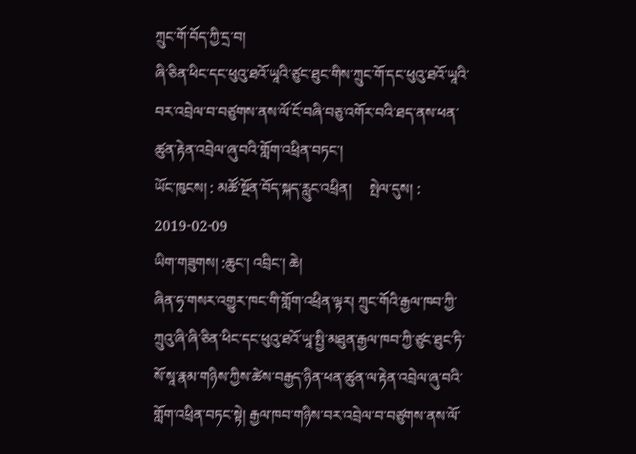ཀྲུང་གོ་བོད་ཀྱི་དྲ་བ།
ཞི་ཅིན་ཕིང་དང་ཕུའུ་ཐའོ་ཡཱའི་ཙུང་ཐུང་གིས་ཀྲུང་གོ་དང་ཕུའུ་ཐའོ་ཡཱའི་བར་འབྲེལ་བ་བཙུགས་ནས་ལོ་ངོ་བཞི་བཅུ་འགོར་བའི་ཐད་ནས་ཕན་ཚུན་རྟེན་འབྲེལ་ཞུ་བའི་གློག་འཕྲིན་བཏང་།
ཡོང་ཁུངས། : མཚོ་སྔོན་བོད་སྐད་རླུང་འཕྲིན།     སྤེལ་དུས། : 2019-02-09
ཡིག་གཟུགས། :ཆུང་། འབྲིང་། ཆེ།
ཞིན་ཧྭ་གསར་འགྱུར་ཁང་གི་གློག་འཕྲིན་ལྟར། ཀྲུང་གོའི་རྒྱལ་ཁབ་ཀྱི་ཀྲུའུ་ཞི་ཞི་ཅིན་ཕིང་དང་ཕུའུ་ཐའོ་ཡཱ་སྤྱི་མཐུན་རྒྱལ་ཁབ་ཀྱི་ཙུང་ཐུང་ཏི་སོ་སཱ་རྣམ་གཉིས་ཀྱིས་ཚེས་བརྒྱད་ཉིན་ཕན་ཚུན་ལ་རྟེན་འབྲེལ་ཞུ་བའི་གློག་འཕྲིན་བཏང་སྟེ། རྒྱལ་ཁབ་གཉིས་བར་འབྲེལ་བ་བཙུགས་ནས་ལོ་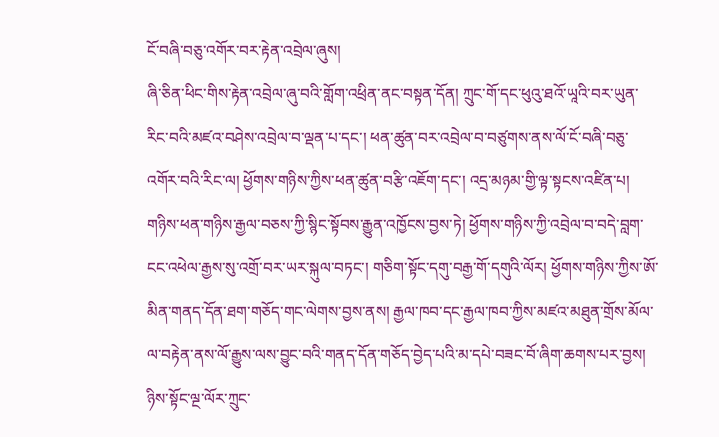ངོ་བཞི་བཅུ་འགོར་བར་རྟེན་འབྲེལ་ཞུས།
ཞི་ཅིན་ཕིང་གིས་རྟེན་འབྲེལ་ཞུ་བའི་གློག་འཕྲིན་ནང་བསྟན་དོན། ཀྲུང་གོ་དང་ཕུའུ་ཐའོ་ཡཱའི་བར་ཡུན་རིང་བའི་མཛའ་བཤེས་འབྲེལ་བ་ལྡན་པ་དང་། ཕན་ཚུན་བར་འབྲེལ་བ་བཙུགས་ནས་ལོ་ངོ་བཞི་བཅུ་འགོར་བའི་རིང་ལ། ཕྱོགས་གཉིས་ཀྱིས་ཕན་ཚུན་བརྩི་འཇོག་དང་། འདྲ་མཉམ་གྱི་ལྟ་སྟངས་འཛིན་པ། གཉིས་ཕན་གཉིས་རྒྱལ་བཅས་ཀྱི་སྙིང་སྟོབས་རྒྱུན་འཁྱོངས་བྱས་ཏེ། ཕྱོགས་གཉིས་ཀྱི་འབྲེལ་བ་བདེ་བླག་ངང་འཕེལ་རྒྱས་སུ་འགྲོ་བར་ཡར་སྐུལ་བཏང་། གཅིག་སྟོང་དགུ་བརྒྱ་གོ་དགུའི་ལོར། ཕྱོགས་གཉིས་ཀྱིས་ཨོ་མིན་གནད་དོན་ཐག་གཅོད་གང་ལེགས་བྱས་ནས། རྒྱལ་ཁབ་དང་རྒྱལ་ཁབ་ཀྱིས་མཛའ་མཐུན་གྲོས་མོལ་ལ་བརྟེན་ནས་ལོ་རྒྱུས་ལས་བྱུང་བའི་གནད་དོན་གཅོད་བྱེད་པའི་མ་དཔེ་བཟང་བོ་ཞིག་ཆགས་པར་བྱས། ཉིས་སྟོང་ལྔ་ལོར་ཀྲུང་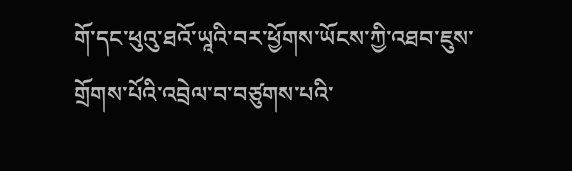གོ་དང་ཕུའུ་ཐའོ་ཡཱའི་བར་ཕྱོགས་ཡོངས་ཀྱི་འཐབ་ཇུས་གྲོགས་པོའི་འབྲེལ་བ་བཙུགས་པའི་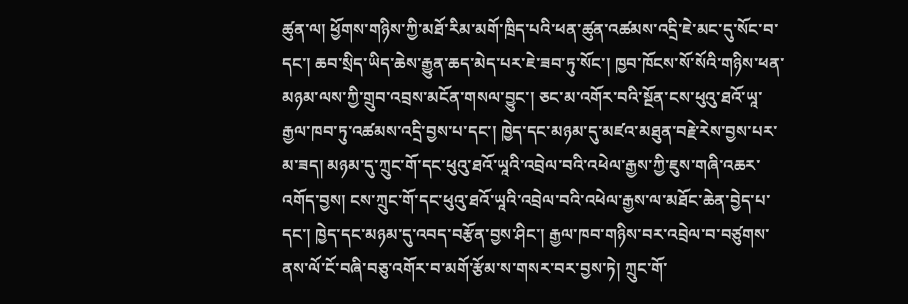ཚུན་ལ། ཕྱོགས་གཉིས་ཀྱི་མཐོ་རིམ་མགོ་ཁྲིད་པའི་ཕན་ཚུན་འཚམས་འདྲི་ཇེ་མང་དུ་སོང་བ་དང་། ཆབ་སྲིད་ཡིད་ཆེས་རྒྱུན་ཆད་མེད་པར་ཇེ་ཟབ་ཏུ་སོང་། ཁྱབ་ཁོངས་སོ་སོའི་གཉིས་ཕན་མཉམ་ལས་ཀྱི་གྲུབ་འབྲས་མངོན་གསལ་བྱུང་། ཅང་མ་འགོར་བའི་སྔོན་ངས་ཕུའུ་ཐའོ་ཡཱ་རྒྱལ་ཁབ་ཏུ་འཚམས་འདྲི་བྱས་པ་དང་། ཁྱེད་དང་མཉམ་དུ་མཛའ་མཐུན་བརྗེ་རེས་བྱས་པར་མ་ཟད། མཉམ་དུ་ཀྲུང་གོ་དང་ཕུའུ་ཐའོ་ཡཱའི་འབྲེལ་བའི་འཕེལ་རྒྱས་ཀྱི་ཇུས་གཞི་འཆར་འགོད་བྱས། ངས་ཀྲུང་གོ་དང་ཕུའུ་ཐའོ་ཡཱའི་འབྲེལ་བའི་འཕེལ་རྒྱས་ལ་མཐོང་ཆེན་བྱེད་པ་དང་། ཁྱེད་དང་མཉམ་དུ་འབད་བརྩོན་བྱས་ཤིང་། རྒྱལ་ཁབ་གཉིས་བར་འབྲེལ་བ་བཙུགས་ནས་ལོ་ངོ་བཞི་བཅུ་འགོར་བ་མགོ་རྩོམ་ས་གསར་བར་བྱས་ཏེ། ཀྲུང་གོ་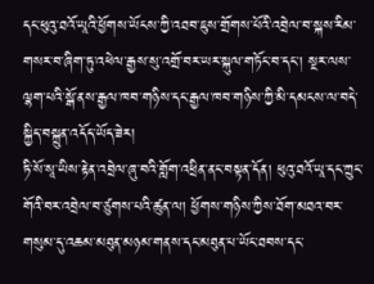དང་ཕུའུ་ཐའོ་ཡཱའི་ཕྱོགས་ཡོངས་ཀྱི་འཐབ་ཇུས་གྲོགས་པོའི་འབྲེལ་བ་སྐས་རིམ་གསར་བ་ཞིག་ཏུ་འཕེལ་རྒྱས་སུ་འགྲོ་བར་ཡར་སྐུལ་གཏོང་བ་དང་། སྔར་ལས་ལྷག་པའི་སྒོ་ནས་རྒྱལ་ཁབ་གཉིས་དང་རྒྱལ་ཁབ་གཉིས་ཀྱི་མི་དམངས་ལ་བདེ་སྐྱིད་བསྐྲུན་འདོད་ཡོད་ཟེར།
ཏི་སོ་སཱ་ཡིས་རྟེན་འབྲེལ་ཞུ་བའི་གློག་འཕྲིན་ནང་བསྟན་དོན། ཕུའུ་ཐའོ་ཡཱ་དང་ཀྲུང་གོའི་བར་འབྲེལ་བ་ཙུགས་པའི་ཚུན་ལ། ཕྱོགས་གཉིས་ཀྱིས་ཐོག་མཐའ་བར་གསུམ་དུ་འཆམ་མཐུན་མཉམ་གནས་དང་མཐུན་པ་ཡོང་ཐབས་དང་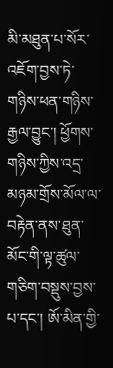མི་མཐུན་པ་སོར་འཇོག་བྱས་ཏེ་གཉིས་ཕན་གཉིས་རྒྱལ་བྱུང་། ཕྱོགས་གཉིས་ཀྱིས་འདྲ་མཉམ་གྲོས་མོལ་ལ་བརྟེན་ནས་ཐུན་མོང་གི་ལྟ་ཚུལ་གཅིག་བསྡུས་བྱས་པ་དང་། ཨོ་མིན་གྱི་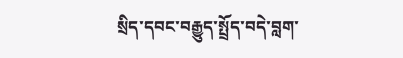སྲིད་དབང་བརྒྱུད་སྤྲོད་བདེ་བླག་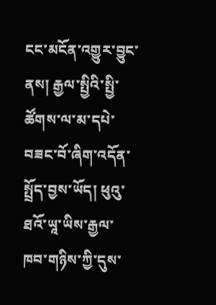ངང་མངོན་འགྱུར་བྱུང་ནས། རྒྱལ་སྤྱིའི་སྤྱི་ཚོགས་ལ་མ་དཔེ་བཟང་བོ་ཞིག་འདོན་སྤྲོད་བྱས་ཡོད། ཕུའུ་ཐའོ་ཡཱ་ཡིས་རྒྱལ་ཁབ་གཉིས་ཀྱི་དུས་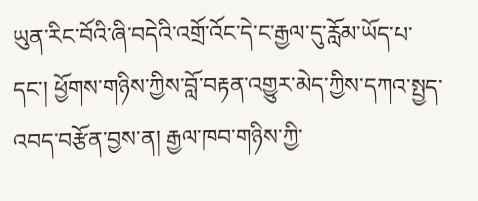ཡུན་རིང་བོའི་ཞི་བདེའི་འགྲོ་འོང་དེ་ང་རྒྱལ་དུ་རློམ་ཡོད་པ་དང་། ཕྱོགས་གཉིས་ཀྱིས་བློ་བརྟན་འགྱུར་མེད་ཀྱིས་དཀའ་སྤྱད་འབད་བརྩོན་བྱས་ན། རྒྱལ་ཁབ་གཉིས་ཀྱི་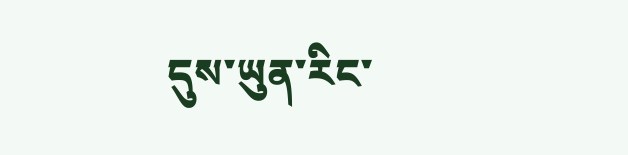དུས་ཡུན་རིང་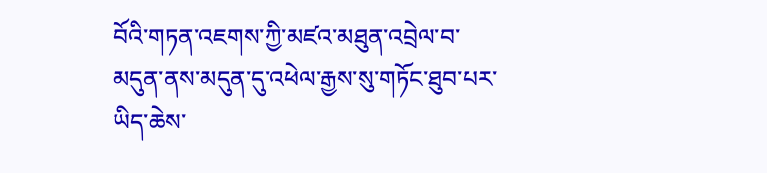བོའི་གཏན་འཇགས་ཀྱི་མཛའ་མཐུན་འབྲེལ་བ་མདུན་ནས་མདུན་དུ་འཕེལ་རྒྱས་སུ་གཏོང་ཐུབ་པར་ཡིད་ཆེས་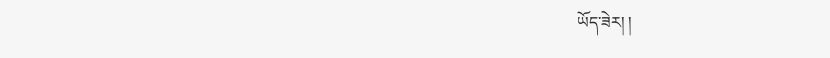ཡོད་ཟེར། །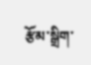རྩོམ་སྒྲིག་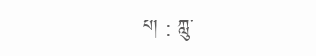པ། : ཀླུ་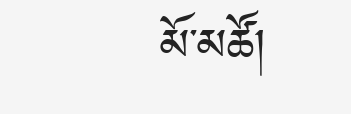མོ་མཚོ།